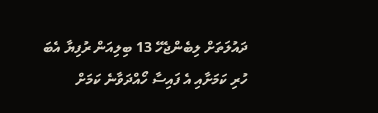ދައުލަތަށް ލިބެންޖެހޭ 13 ބިލިއަން ރުފިޔާ އެބަ ހުރި ކަމަށާއި އެ ފައިސާ ހޯއްދަވާނެ ކަމަށް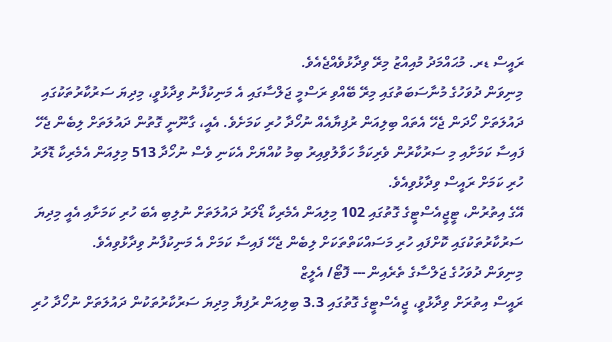ރައީސް ޑރ. މުޙައްމަދު މުއިއްޒު މިރޭ ވިދާޅުވެއްޖެއެވެ.
މިނިވަން ދުވަހުގެ މުނާސަބަތުގައި މިރޭ ބޭއްވި ރަސްމީ ޖަލްސާގައި އެ މަނިކުފާނު ވިދާޅުވީ، މިދިޔަ ސަރުކާރުތަކުގައި ދައުލަތަށް ހޯދަން ޖެހޭ އެތައް ބިލިއަން ރުފިޔާއެއް ނުހޯދާ ހުރި ކަމަށެވެ. އެއީ، ގާނޫނީ ގޮތުން ދައުލަތަށް ލިބެން ޖެހޭ ފައިސާ ކަމަށާއި މި ސަރުކާރުން ވެރިކަމާ ހަވާލުވިއިރު ބިމު ކުއްޔަށް އެކަނި ވެސް ނުހޯދާ 513 މިލިއަން އެމެރިކާ ޑޮލަރު ހުރި ކަމަށް ރައީސް ވިދާޅުވިއެވެ.
އޭގެ އިތުރުން، ޓީޖީއެސްޓީގެ ގޮތުގައި 102 މިލިއަން އެމެރިކާ ޑޯލަރު ދައުލަތަށް ނުލިބި އެބަ ހުރި ކަމަށާއި އެއީ މިދިޔަ ސަރުކާރުތަކުގައި ކޮށްފައި ހުރި މަސައްކަތްތަކަށް ލިބެން ޖެހޭ ފައިސާ ކަމަށް އެ މަނިކުފާނު ވިދާޅުވިއެވެ.
މިނިވަން ދުވަހުގެ ޖަލްސާގެ ތެރެއިން --- ފޮޓޯ/ އެލީޒް
ރައީސް އިތުރަށް ވިދާޅުވީ، ޖީއެސްޓީގެ ގޮތުގައި 3.3 ބިލިއަން ރުފިޔާ މިދިޔަ ސަރުކާރުތަކުން ދައުލަތަށް ނުހޯދާ ހުރި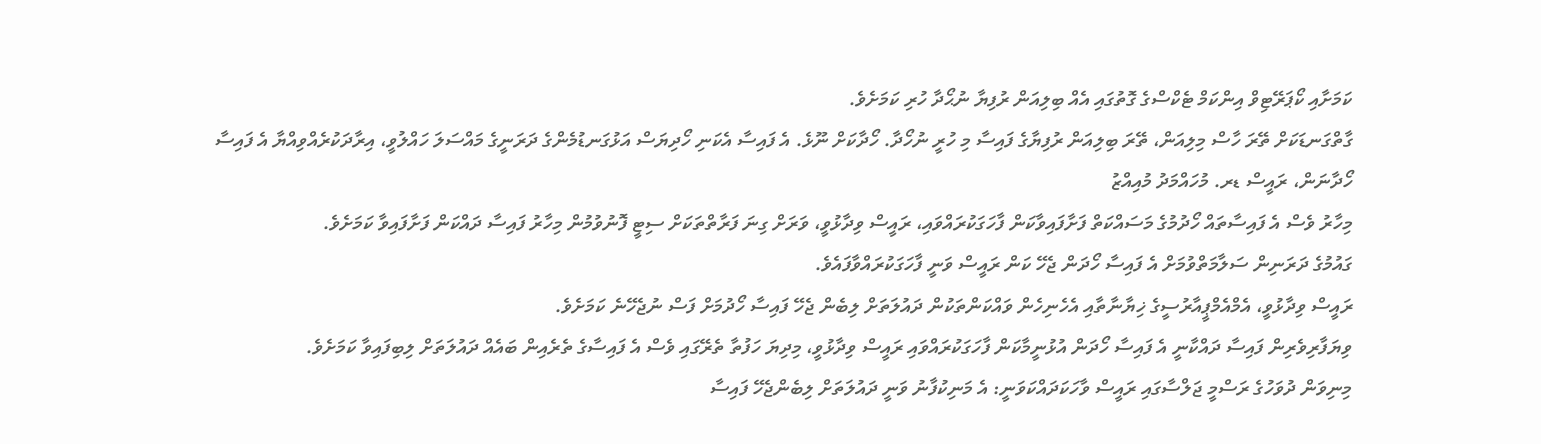ކަމަށާއި ކޯޕަރޭޓިވް އިންކަމް ޓެކްސްގެ ގޮތުގައި އެއް ބިލިއަން ރުފިޔާ ނުޙޯދާ ހުރި ކަމަށެވެ.
ގާތްގަނޑަކަށް ތޭރަ ހާސް މިލިއަން، ތޭރަ ބިލިއަން ރުފިޔާގެ ފައިސާ މި ހުރީ ނުހޯދާ. ހޯދާކަށް ނޫޅެ. އެ ފައިސާ އެކަނި ހޯދިޔަސް އަޅުގަނޑުމެންގެ ދަރަނީގެ މައްސަލަ ހައްލުވީ، އިރާދަކުރެއްވިއްޔާ އެ ފައިސާ ހޯދާނަން، ރައީސް ޑރ. މުހައްމަދު މުއިއްޒު
މިހާރު ވެސް އެ ފައިސާތައް ހޯދުމުގެ މަސައްކަތް ފަށާފައިވާކަން ފާހަގަކުރައްވައި، ރައީސް ވިދާޅުވީ، ވަރަށް ގިނަ ފަރާތްތަކަށް ސިޓީ ފޮނުވުމުން މިހާރު ފައިސާ ދައްކަން ފަށާފައިވާ ކަމަށެވެ.
ގައުމުގެ ދަރަނިން ސަލާމަތްވުމަށް އެ ފައިސާ ހޯދަން ޖެހޭ ކަން ރައީސް ވަނީ ފާހަގަކުރައްވާފައެވެ.
ރައީސް ވިދާޅުވީ، އެމްއެމްޕީއާރުސީގެ ޚިޔާނާތާއި އެހެނިހެން ވައްކަންތަކުން ދައުލަތަށް ލިބެން ޖެހޭ ފައިސާ ހޯދުމަށް ފަސް ނުޖެހޭނެ ކަމަށެވެ.
ވިޔަފާރިވެރިން ފައިސާ ދައްކާނީ އެ ފައިސާ ހޯދަން އުޅުނީމާކަން ފާހަގަކުރައްވައި ރައީސް ވިދާޅުވީ، މިދިޔަ ހަފުތާ ތެރޭގައި ވެސް އެ ފައިސާގެ ތެރެއިން ބައެއް ދައުލަތަށް ލިބިފައިވާ ކަމަށެވެ.
މިނިވަން ދުވަހުގެ ރަސްމީ ޖަލްސާގައި ރައީސް ވާހަކަދައްކަވަނީ: އެ މަނިކުފާނު ވަނީ ދައުލަތަށް ލިބެންޖެހޭ ފައިސާ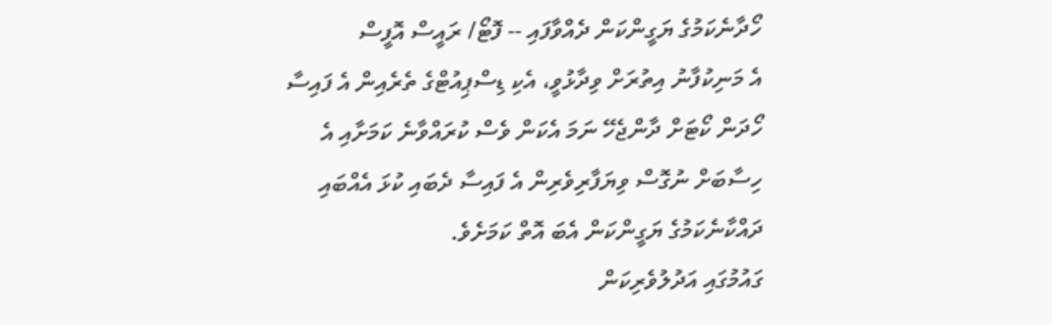ހޯދާނެކަމުގެ ޔަގީންކަން ދެއްވާފައި -- ފޮޓޯ/ ރައީސް އޮފީސް
އެ މަނިކުފާނު އިތުރަށް ވިދާޅުވީ، އެކި ޑިސްޕިއުޓްގެ ތެރެއިން އެ ފައިސާ ހޯދަން ކޯޓަށް ދާންޖެހޭ ނަމަ އެކަން ވެސް ކުރައްވާނެ ކަމަށާއި އެ ހިސާބަށް ނުގޮސް ވިޔަފާރިވެރިން އެ ފައިސާ ދެބައި ކުޅަ އެއްބައި ދައްކާނެކަމުގެ ޔަގީންކަން އެބަ އޮތް ކަމަށެވެ.
ގައުމުގައި އަދުލުވެރިކަން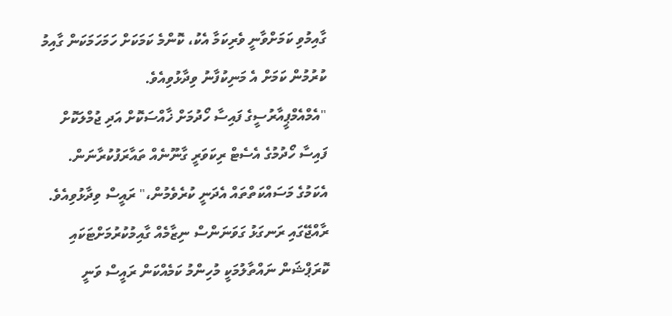ގާއިމުވި ކަމަށްވާނީ ވެރިކަމާ އެކު، ކޮންމެ ކަމަކަށް ހަމަހަމަކަން ގާއިމު ކުރުމުން ކަމަށް އެ މަނިކުފާނު ވިދާޅުވިއެވެ.
"އެމްއެމްޕީއާރުސީގެ ފައިސާ ހޯދުމަށް ޚާއްސަކޮށް އަދި ޖުމްލަކޮށް ފައިސާ ހޯދުމުގެ އެސެޓް ރިކަވަރީ ގާނޫނެއް ތައާރަފުކުރާނަން. އެކަމުގެ މަސައްކަތްތައް އެދަނީ ކުރެވެމުން،" ރައީސް ވިދާޅުވިއެވެ.
ރާއްޖޭގައި ރަނގަޅު ގަވަނަންސް ނިޒާމެއް ގާއިމުކުރުމަށްޓަކައި ކޮރަޕްޝަން ނައްތާލުމަކީ މުހިންމު ކަމެއްކަން ރައީސް ވަނީ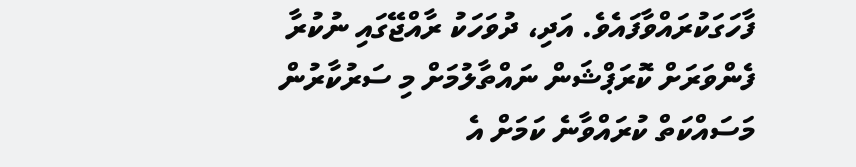ފާހަގަކުރައްވާފައެވެ. އަދި، ދުވަހަކު ރާއްޖޭގައި ނުކުރާ ފެންވަރަށް ކޮރަޕްޝަން ނައްތާލުމަށް މި ސަރުކާރުން މަސައްކަތް ކުރައްވާނެ ކަމަށް އެ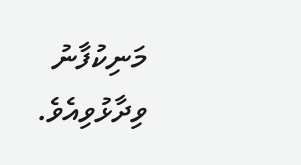މަނިކުފާނު ވިދާޅުވިއެވެ.